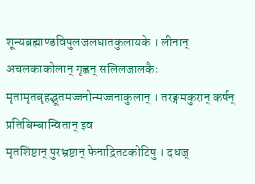शून्यब्रह्माण्डविपुलजलघातकुलायके । लीनान् अचलकाकोलान् गृह्णन् सलिलजालकैः
मृतामृतबृहद्भूतमज्जनोन्मज्जनाकुलान् । तरङ्गमकुरान् कर्षन् प्रतिबिम्बान्वितान् इव
मृतशिष्टान् पुरभ्रष्टान् फेनाद्रितटकोटिषु । दधज्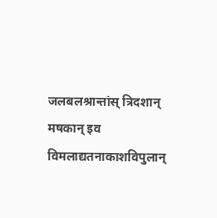जलबलश्रान्तांस् त्रिदशान् मषकान् इव
विमलाद्यतनाकाशविपुलान्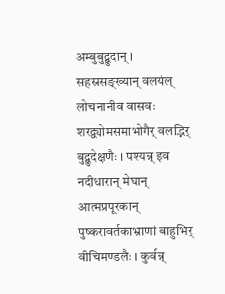अम्बुबुद्बुदान् । सहस्रसङ्ख्यान् वलयंल् लोचनानीव वासवः
शरद्व्योमसमाभोगैर् वलद्भिर् बुद्बुदेक्षणैः । पश्यन्न् इव नदीधारान् मेघान् आत्मप्रपूरकान्
पुष्करावर्तकाभ्राणां बाहुभिर् वीचिमण्डलैः । कुर्वन्न्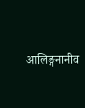आलिङ्गनानीव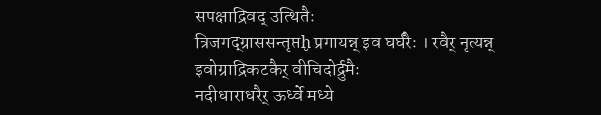सपक्षाद्रिवद् उत्थितैः
त्रिजगद्ग्राससन्तृप्तḫ प्रगायन्न् इव घर्घरैः । रवैर् नृत्यन्न् इवोग्राद्रिकटकैर् वीचिदोर्द्रुमैः
नदीधाराधरैर् ऊर्ध्वे मध्ये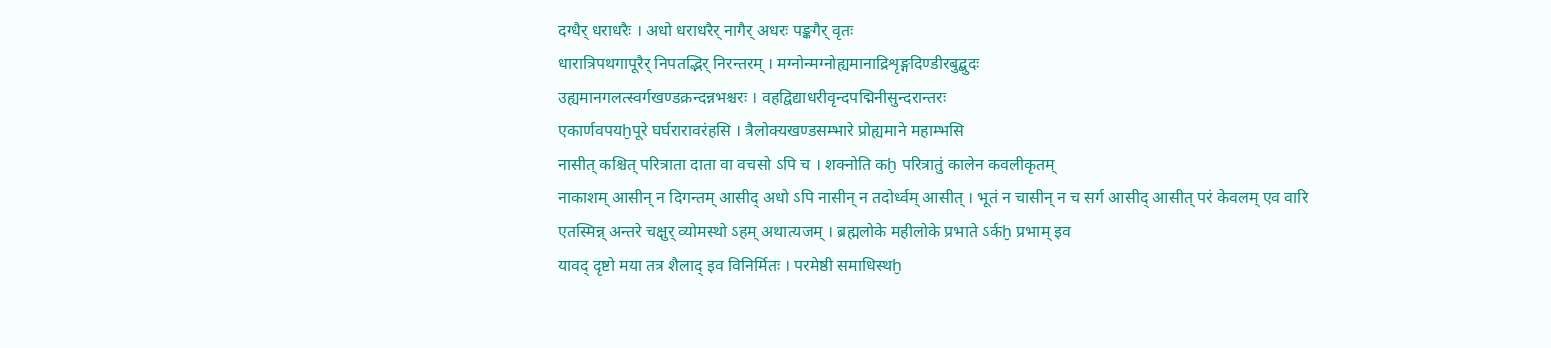दग्धैर् धराधरैः । अधो धराधरैर् नागैर् अधरः पङ्कगैर् वृतः
धारात्रिपथगापूरैर् निपतद्भिर् निरन्तरम् । मग्नोन्मग्नोह्यमानाद्रिशृङ्गदिण्डीरबुद्बुदः
उह्यमानगलत्स्वर्गखण्डक्रन्दन्नभश्चरः । वहद्विद्याधरीवृन्दपद्मिनीसुन्दरान्तरः
एकार्णवपयḫपूरे घर्घरारावरंहसि । त्रैलोक्यखण्डसम्भारे प्रोह्यमाने महाम्भसि
नासीत् कश्चित् परित्राता दाता वा वचसो ऽपि च । शक्नोति कḫ परित्रातुं कालेन कवलीकृतम्
नाकाशम् आसीन् न दिगन्तम् आसीद् अधो ऽपि नासीन् न तदोर्ध्वम् आसीत् । भूतं न चासीन् न च सर्ग आसीद् आसीत् परं केवलम् एव वारि
एतस्मिन्न् अन्तरे चक्षुर् व्योमस्थो ऽहम् अथात्यजम् । ब्रह्मलोके महीलोके प्रभाते ऽर्कḫ प्रभाम् इव
यावद् दृष्टो मया तत्र शैलाद् इव विनिर्मितः । परमेष्ठी समाधिस्थḫ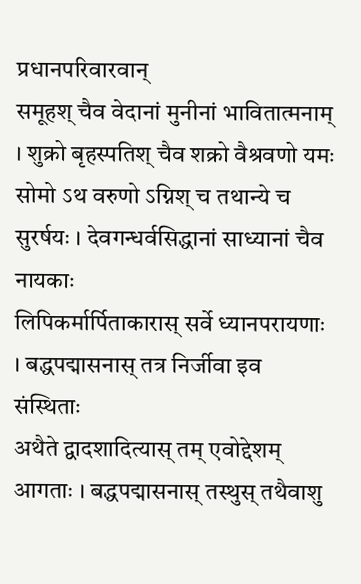प्रधानपरिवारवान्
समूहश् चैव वेदानां मुनीनां भावितात्मनाम् । शुक्रो बृहस्पतिश् चैव शक्रो वैश्रवणो यमः
सोमो ऽथ वरुणो ऽग्निश् च तथान्ये च सुरर्षयः । देवगन्धर्वसिद्धानां साध्यानां चैव नायकाः
लिपिकर्मार्पिताकारास् सर्वे ध्यानपरायणाः । बद्धपद्मासनास् तत्र निर्जीवा इव संस्थिताः
अथैते द्वादशादित्यास् तम् एवोद्देशम् आगताः । बद्धपद्मासनास् तस्थुस् तथैवाशु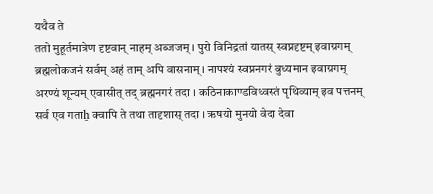यथैव ते
ततो मुहूर्तमात्रेण दृष्टवान् नाहम् अब्जजम् । पुरो विनिद्रतां यातस् स्वप्नदृष्टम् इवाग्रगम्
ब्रह्मलोकजनं सर्वम् अहं ताम् अपि वासनाम् । नापश्यं स्वप्ननगरं बुध्यमान इवाग्रगम्
अरण्यं शून्यम् एवासीत् तद् ब्रह्मनगरं तदा । कठिनाकाण्डविध्वस्तं पृथिव्याम् इव पत्तनम्
सर्व एव गताẖ क्वापि ते तथा तादृशास् तदा । ऋषयो मुनयो वेदा देवा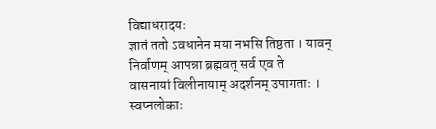विद्याधरादयः
ज्ञातं ततो ऽवधानेन मया नभसि तिष्ठता । यावन् निर्वाणम् आपन्ना ब्रह्मवत् सर्व एव ते
वासनायां विलीनायाम् अदर्शनम् उपागताः । स्वप्नलोकाः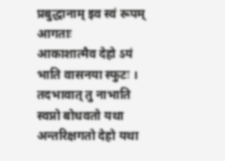प्रबुद्धानाम् इव स्वं रूपम् आगताः
आकाशात्मैव देहो ऽयं भाति वासनया स्फुटः । तदभावात् तु नाभाति स्वप्नो बोधवतो यथा
अन्तरिक्षगतो देहो यथा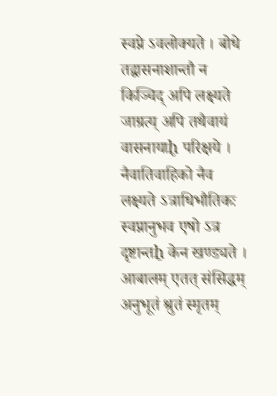स्वप्ने ऽवलोक्यते । बोधे तद्वासनाशान्तौ न किञ्चिद् अपि लक्ष्यते
जाग्रत्य् अपि तथैवायं वासनायाḫ परिक्षये । नैवातिवाहिको नैव लक्ष्यते ऽत्राधिभौतिकः
स्वप्नानुभव एषो ऽत्र दृष्टान्तẖ केन खण्ड्यते । आबालम् एतत् संसिद्धम् अनुभूतं श्रुतं स्मृतम्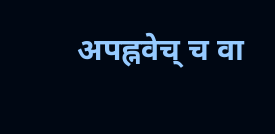अपह्नवेच् च वा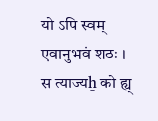यो ऽपि स्वम् एवानुभवं शठः । स त्याज्यẖ को ह्य्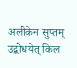अलीकेन सुप्तम् उद्बोधयेत् किल